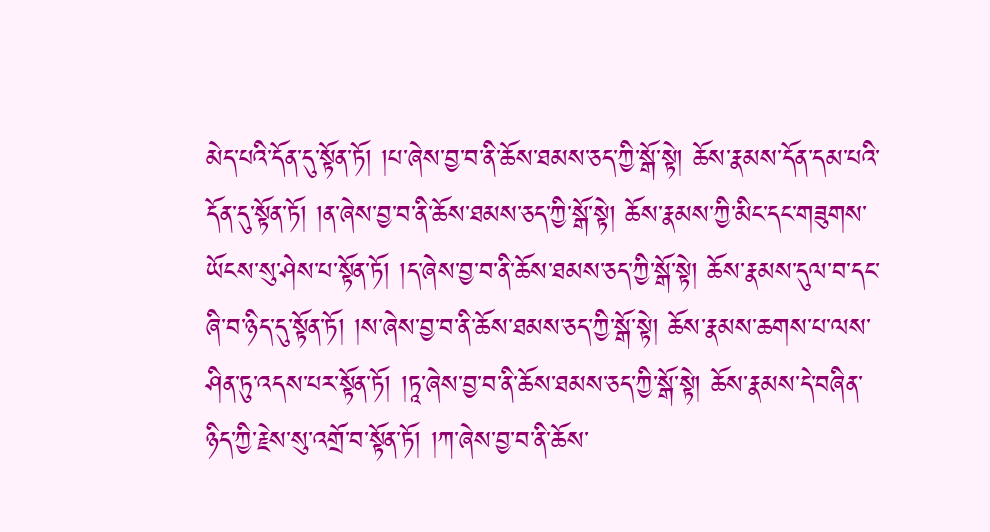མེད་པའི་དོན་དུ་སྟོན་ཏོ། །པ་ཞེས་བྱ་བ་ནི་ཆོས་ཐམས་ཅད་ཀྱི་སྒོ་སྟེ། ཆོས་རྣམས་དོན་དམ་པའི་དོན་དུ་སྟོན་ཏོ། །ན་ཞེས་བྱ་བ་ནི་ཆོས་ཐམས་ཅད་ཀྱི་སྒོ་སྟེ། ཆོས་རྣམས་ཀྱི་མིང་དང་གཟུགས་ཡོངས་སུ་ཤེས་པ་སྟོན་ཏོ། །ད་ཞེས་བྱ་བ་ནི་ཆོས་ཐམས་ཅད་ཀྱི་སྒོ་སྟེ། ཆོས་རྣམས་དུལ་བ་དང་ཞི་བ་ཉིད་དུ་སྟོན་ཏོ། །ས་ཞེས་བྱ་བ་ནི་ཆོས་ཐམས་ཅད་ཀྱི་སྒོ་སྟེ། ཆོས་རྣམས་ཆགས་པ་ལས་ཤིན་ཏུ་འདས་པར་སྟོན་ཏོ། །ཏཱ་ཞེས་བྱ་བ་ནི་ཆོས་ཐམས་ཅད་ཀྱི་སྒོ་སྟེ། ཆོས་རྣམས་དེ་བཞིན་ཉིད་ཀྱི་རྗེས་སུ་འགྲོ་བ་སྟོན་ཏོ། །ཀ་ཞེས་བྱ་བ་ནི་ཆོས་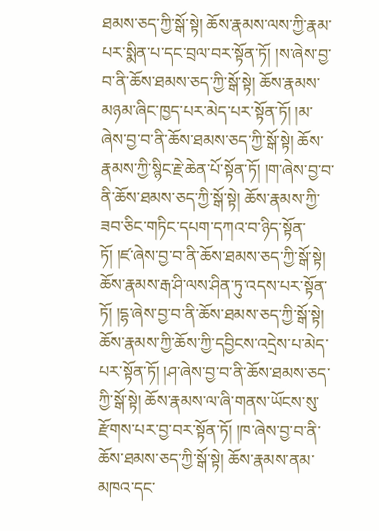ཐམས་ཅད་ཀྱི་སྒོ་སྟེ། ཆོས་རྣམས་ལས་ཀྱི་རྣམ་པར་སྨིན་པ་དང་བྲལ་བར་སྟོན་ཏོ། །ས་ཞེས་བྱ་བ་ནི་ཆོས་ཐམས་ཅད་ཀྱི་སྒོ་སྟེ། ཆོས་རྣམས་མཉམ་ཞིང་ཁྱད་པར་མེད་པར་སྟོན་ཏོ། །མ་ཞེས་བྱ་བ་ནི་ཆོས་ཐམས་ཅད་ཀྱི་སྒོ་སྟེ། ཆོས་རྣམས་ཀྱི་སྙིང་རྗེ་ཆེན་པོ་སྟོན་ཏོ། །ག་ཞེས་བྱ་བ་ནི་ཆོས་ཐམས་ཅད་ཀྱི་སྒོ་སྟེ། ཆོས་རྣམས་ཀྱི་ཟབ་ཅིང་གཏིང་དཔག་དཀའ་བ་ཉིད་སྟོན་ཏོ། །ཛ་ཞེས་བྱ་བ་ནི་ཆོས་ཐམས་ཅད་ཀྱི་སྒོ་སྟེ། ཆོས་རྣམས་རྒ་ཤི་ལས་ཤིན་ཏུ་འདས་པར་སྟོན་ཏོ། །དྷ་ཞེས་བྱ་བ་ནི་ཆོས་ཐམས་ཅད་ཀྱི་སྒོ་སྟེ། ཆོས་རྣམས་ཀྱི་ཆོས་ཀྱི་དབྱིངས་འདྲེས་པ་མེད་པར་སྟོན་ཏོ། །ཤ་ཞེས་བྱ་བ་ནི་ཆོས་ཐམས་ཅད་ཀྱི་སྒོ་སྟེ། ཆོས་རྣམས་ལ་ཞི་གནས་ཡོངས་སུ་རྫོགས་པར་བྱ་བར་སྟོན་ཏོ། །ཁ་ཞེས་བྱ་བ་ནི་ཆོས་ཐམས་ཅད་ཀྱི་སྒོ་སྟེ། ཆོས་རྣམས་ནམ་མཁའ་དང་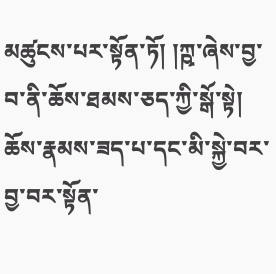མཚུངས་པར་སྟོན་ཏོ། །ཀྵ་ཞེས་བྱ་བ་ནི་ཆོས་ཐམས་ཅད་ཀྱི་སྒོ་སྟེ། ཆོས་རྣམས་ཟད་པ་དང་མི་སྐྱེ་བར་བྱ་བར་སྟོན་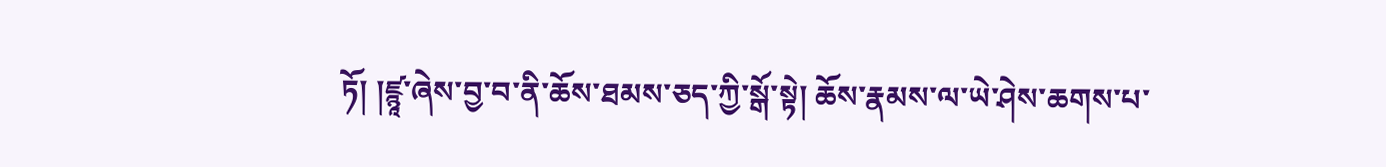ཏོ། །ཛྙཱ་ཞེས་བྱ་བ་ནི་ཆོས་ཐམས་ཅད་ཀྱི་སྒོ་སྟེ། ཆོས་རྣམས་ལ་ཡེ་ཤེས་ཆགས་པ་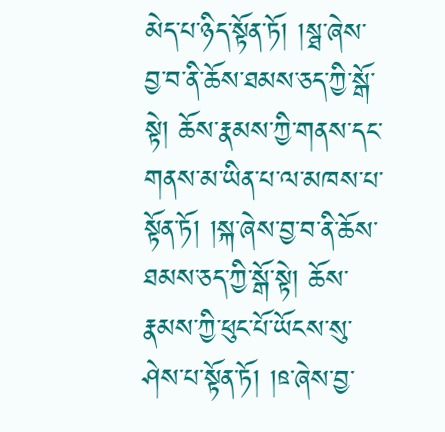མེད་པ་ཉིད་སྟོན་ཏོ། །སྠ་ཞེས་བྱ་བ་ནི་ཆོས་ཐམས་ཅད་ཀྱི་སྒོ་སྟེ། ཆོས་རྣམས་ཀྱི་གནས་དང་གནས་མ་ཡིན་པ་ལ་མཁས་པ་སྟོན་ཏོ། །སྐ་ཞེས་བྱ་བ་ནི་ཆོས་ཐམས་ཅད་ཀྱི་སྒོ་སྟེ། ཆོས་རྣམས་ཀྱི་ཕུང་པོ་ཡོངས་སུ་ཤེས་པ་སྟོན་ཏོ། །ཋ་ཞེས་བྱ་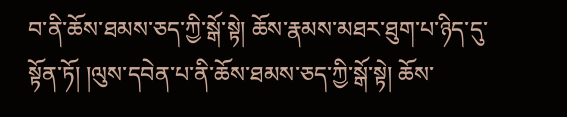བ་ནི་ཆོས་ཐམས་ཅད་ཀྱི་སྒོ་སྟེ། ཆོས་རྣམས་མཐར་ཐུག་པ་ཉིད་དུ་སྟོན་ཏོ། །ལུས་དབེན་པ་ནི་ཆོས་ཐམས་ཅད་ཀྱི་སྒོ་སྟེ། ཆོས་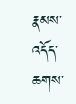རྣམས་འདོད་ཆགས་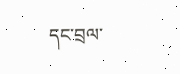དང་བྲལ་